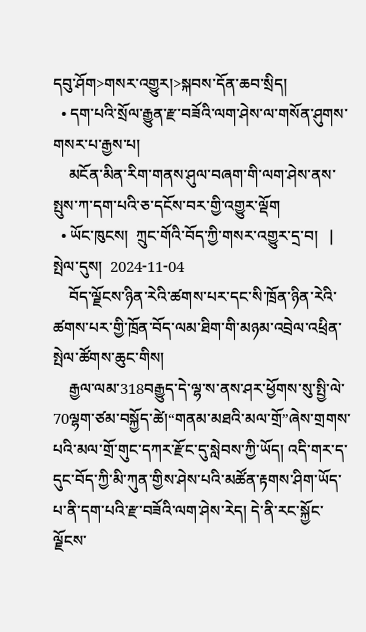དབུ་ཤོག>གསར་འགྱུར།>སྐབས་དོན་ཆབ་སྲིད།
  • དག་པའི་སྲོལ་རྒྱུན་རྫ་བཟོའི་ལག་ཤེས་ལ་གསོན་ཤུགས་གསར་པ་རྒྱས་པ།
    མངོན་མིན་རིག་གནས་ཤུལ་བཞག་གི་ལག་ཤེས་ནས་སྤུས་ཀ་དག་པའི་ཅ་དངོས་བར་གྱི་འགྱུར་ལྡོག
  • ཡོང་ཁུངས།  ཀྲུང་གོའི་བོད་ཀྱི་གསར་འགྱུར་དྲ་བ།   |     སྤེལ་དུས།  2024-11-04
    བོད་ལྗོངས་ཉིན་རེའི་ཚགས་པར་དང་སི་ཁྲོན་ཉིན་རེའི་ཚགས་པར་གྱི་ཁྲོན་བོད་ལམ་ཐིག་གི་མཉམ་འབྲེལ་འཕྲིན་སྤེལ་ཚོགས་ཆུང་གིས།
    རྒྱལ་ལམ་318བརྒྱུད་དེ་ལྷ་ས་ནས་ཤར་ཕྱོགས་སུ་སྤྱི་ལེ་70ལྷག་ཙམ་བསྐྱོད་ཚེ།“གནམ་མཐའི་མལ་གྲོ”ཞེས་གྲགས་པའི་མལ་གྲོ་གུང་དཀར་རྫོང་དུ་སླེབས་ཀྱི་ཡོད། འདི་གར་ད་དུང་བོད་ཀྱི་མི་ཀུན་གྱིས་ཤེས་པའི་མཚོན་རྟགས་ཤིག་ཡོད་པ་ནི་དག་པའི་རྫ་བཟོའི་ལག་ཤེས་རེད། དེ་ནི་རང་སྐྱོང་ལྗོངས་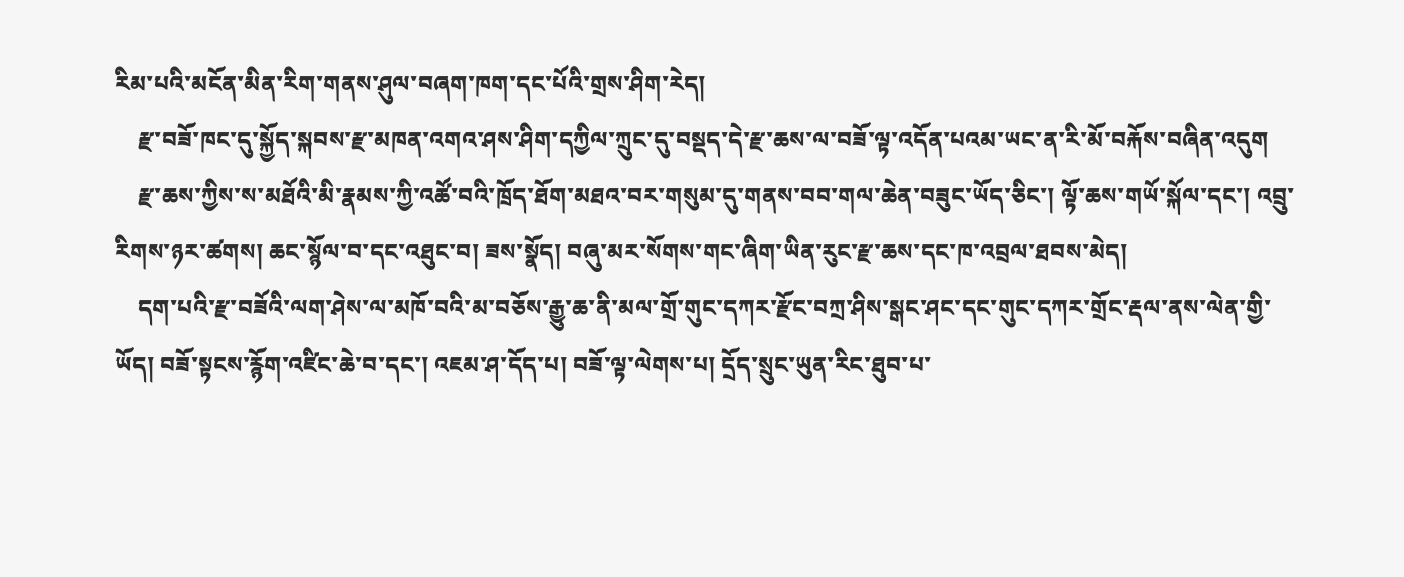རིམ་པའི་མངོན་མིན་རིག་གནས་ཤུལ་བཞག་ཁག་དང་པོའི་གྲས་ཤིག་རེད།
    རྫ་བཟོ་ཁང་དུ་སྐྱོད་སྐབས་རྫ་མཁན་འགའ་ཤས་ཤིག་དཀྱིལ་ཀྲུང་དུ་བསྡད་དེ་རྫ་ཆས་ལ་བཟོ་ལྟ་འདོན་པའམ་ཡང་ན་རི་མོ་བརྐོས་བཞིན་འདུག
    རྫ་ཆས་ཀྱིས་ས་མཐོའི་མི་རྣམས་ཀྱི་འཚོ་བའི་ཁྲོད་ཐོག་མཐའ་བར་གསུམ་དུ་གནས་བབ་གལ་ཆེན་བཟུང་ཡོད་ཅིང་། ལྟོ་ཆས་གཡོ་སྐོལ་དང་། འབྲུ་རིགས་ཉར་ཚགས། ཆང་སྙོལ་བ་དང་འཐུང་བ། ཟས་སྣོད། བཞུ་མར་སོགས་གང་ཞིག་ཡིན་རུང་རྫ་ཆས་དང་ཁ་འབྲལ་ཐབས་མེད།
    དག་པའི་རྫ་བཟོའི་ལག་ཤེས་ལ་མཁོ་བའི་མ་བཅོས་རྒྱུ་ཆ་ནི་མལ་གྲོ་གུང་དཀར་རྫོང་བཀྲ་ཤིས་སྒང་ཤང་དང་གུང་དཀར་གྲོང་རྡལ་ནས་ལེན་གྱི་ཡོད། བཟོ་སྟངས་རྙོག་འཛིང་ཆེ་བ་དང་། འཇམ་ཤ་དོད་པ། བཟོ་ལྟ་ལེགས་པ། དྲོད་སྲུང་ཡུན་རིང་ཐུབ་པ་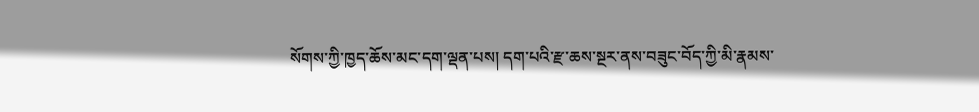སོགས་ཀྱི་ཁྱད་ཆོས་མང་དག་ལྡན་པས། དག་པའི་རྫ་ཆས་སྔར་ནས་བཟུང་བོད་ཀྱི་མི་རྣམས་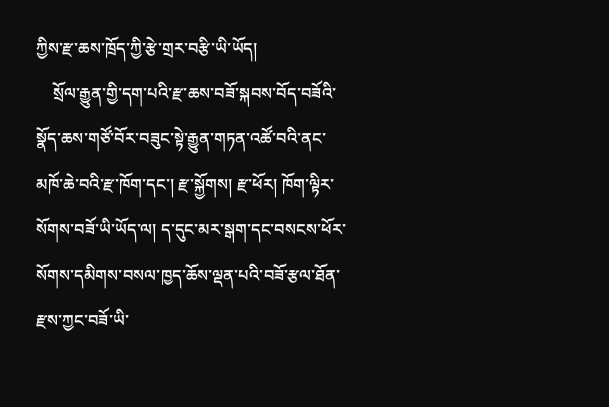ཀྱིས་རྫ་ཆས་ཁྲོད་ཀྱི་རྩེ་གྲར་བརྩི་ཡི་ཡོད།
    སྲོལ་རྒྱུན་གྱི་དག་པའི་རྫ་ཆས་བཟོ་སྐབས་བོད་བཟོའི་སྣོད་ཆས་གཙོ་བོར་བཟུང་སྟེ་རྒྱུན་གཏན་འཚོ་བའི་ནང་མཁོ་ཆེ་བའི་རྫ་ཁོག་དང་། རྫ་སྐྱོགས། རྫ་ཕོར། ཁོག་ལྟིར་སོགས་བཟོ་ཡི་ཡོད་ལ། ད་དུང་མར་སྒག་དང་བསངས་ཕོར་སོགས་དམིགས་བསལ་ཁྱད་ཆོས་ལྡན་པའི་བཟོ་རྩལ་ཐོན་རྫས་ཀྱང་བཟོ་ཡི་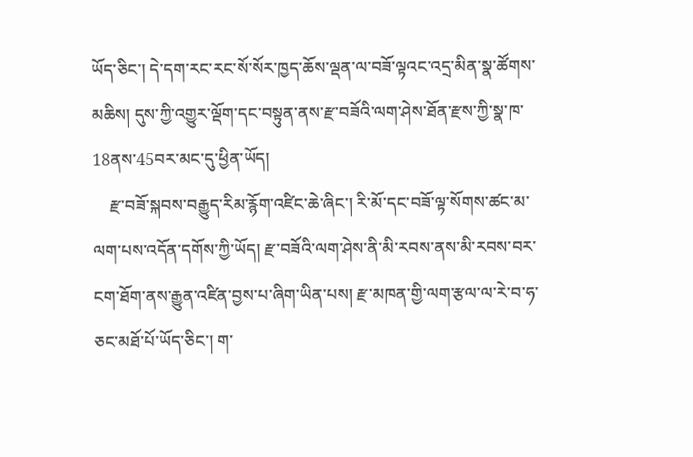ཡོད་ཅིང་། དེ་དག་རང་རང་སོ་སོར་ཁྱད་ཆོས་ལྡན་ལ་བཟོ་ལྟའང་འདྲ་མིན་སྣ་ཚོགས་མཆིས། དུས་ཀྱི་འགྱུར་ལྡོག་དང་བསྟུན་ནས་རྫ་བཟོའི་ལག་ཤེས་ཐོན་རྫས་ཀྱི་སྣ་ཁ་18ནས་45བར་མང་དུ་ཕྱིན་ཡོད།
    རྫ་བཟོ་སྐབས་བརྒྱུད་རིམ་རྙོག་འཛིང་ཆེ་ཞིང་། རི་མོ་དང་བཟོ་ལྟ་སོགས་ཚང་མ་ལག་པས་འདོན་དགོས་ཀྱི་ཡོད། རྫ་བཟོའི་ལག་ཤེས་ནི་མི་རབས་ནས་མི་རབས་བར་ངག་ཐོག་ནས་རྒྱུན་འཛིན་བྱས་པ་ཞིག་ཡིན་པས། རྫ་མཁན་གྱི་ལག་རྩལ་ལ་རེ་བ་ཧ་ཅང་མཐོ་པོ་ཡོད་ཅིང་། ག་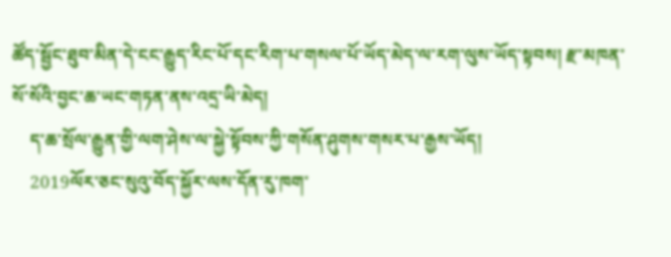ཚོད་སྦྱོང་ཐུབ་མིན་དེ་ངང་རྒྱུད་རིང་པོ་དང་རིག་པ་གསལ་པོ་ཡོད་མེད་ལ་རག་ལུས་ཡོད་སྟབས། རྫ་མཁན་སོ་སོའི་བྱང་ཆ་ཡང་གཏན་ནས་འདྲ་ཡི་མེད།
    ད་ཆ་སྲོལ་རྒྱུན་གྱི་ལག་ཤེས་ལ་སྐྱེ་སྟོབས་ཀྱི་གསོན་ཤུགས་གསར་པ་རྒྱས་ཡོད།
    2019ལོར་ཅང་སུའུ་བོད་སྐྱོར་ལས་དོན་རུ་ཁག་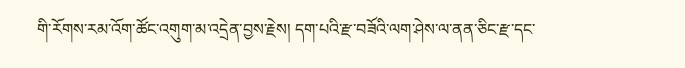གི་རོགས་རམ་འོག་ཚོང་འགུག་མ་འདྲེན་བྱས་རྗེས། དག་པའི་རྫ་བཟོའི་ལག་ཤེས་ལ་ནན་ཅིང་རྫ་དང་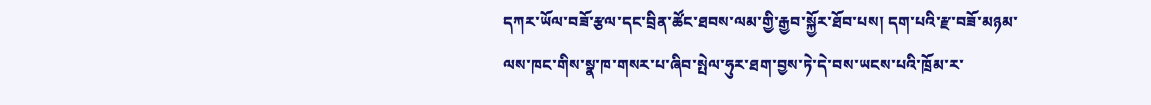དཀར་ཡོལ་བཟོ་རྩལ་དང་བྲིན་ཚོང་ཐབས་ལམ་གྱི་རྒྱབ་སྐྱོར་ཐོབ་པས། དག་པའི་རྫ་བཟོ་མཉམ་ལས་ཁང་གིས་སྣ་ཁ་གསར་པ་ཞིབ་སྤེལ་ཧུར་ཐག་བྱས་ཏེ་དེ་བས་ཡངས་པའི་ཁྲོམ་ར་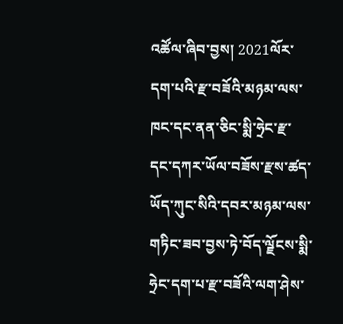འཚོལ་ཞིབ་བྱས། 2021ལོར་དག་པའི་རྫ་བཟོའི་མཉམ་ལས་ཁང་དང་ནན་ཅིང་སྨི་ཧྲེང་རྫ་དང་དཀར་ཡོལ་བཟོས་རྫས་ཚད་ཡོད་ཀུང་སིའི་དབར་མཉམ་ལས་གཏིང་ཟབ་བྱས་ཏེ་བོད་ལྗོངས་སྨི་ཧྲེང་དག་པ་རྫ་བཟོའི་ལག་ཤེས་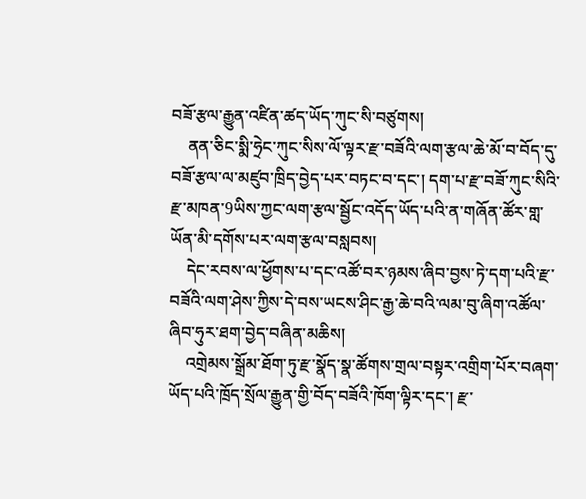བཟོ་རྩལ་རྒྱུན་འཛིན་ཚད་ཡོད་ཀུང་སི་བཙུགས།
    ནན་ཅིང་སྨི་ཧྲེང་ཀུང་སིས་ལོ་ལྟར་རྫ་བཟོའི་ལག་རྩལ་ཆེ་མོ་བ་བོད་དུ་བཟོ་རྩལ་ལ་མཛུབ་ཁྲིད་བྱེད་པར་བཏང་བ་དང་། དག་པ་རྫ་བཟོ་ཀུང་སིའི་རྫ་མཁན་9ཡིས་ཀྱང་ལག་རྩལ་སྦྱོང་འདོད་ཡོད་པའི་ན་གཞོན་ཚོར་གླ་ཡོན་མི་དགོས་པར་ལག་རྩལ་བསླབས།
    དེང་རབས་ལ་ཕྱོགས་པ་དང་འཚོ་བར་ཉམས་ཞིབ་བྱས་ཏེ་དག་པའི་རྫ་བཟོའི་ལག་ཤེས་ཀྱིས་དེ་བས་ཡངས་ཤིང་རྒྱ་ཆེ་བའི་ལམ་བུ་ཞིག་འཚོལ་ཞིབ་ཧུར་ཐག་བྱེད་བཞིན་མཆིས།
    འགྲེམས་སྒྲོམ་ཐོག་ཏུ་རྫ་སྣོད་སྣ་ཚོགས་གྲལ་བསྟར་འགྲིག་པོར་བཞག་ཡོད་པའི་ཁྲོད་སྲོལ་རྒྱུན་གྱི་བོད་བཟོའི་ཁོག་ལྟིར་དང་། རྫ་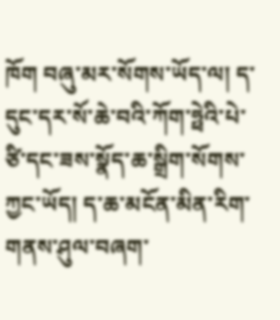ཁོག བཞུ་མར་སོགས་ཡོད་ལ། ད་དུང་དར་སོ་ཆེ་བའི་ཀོག་ཧྥེའི་པེ་ཙི་དང་ཟས་སྣོད་ཆ་སྒྲིག་སོགས་ཀྱང་ཡོད། ད་ཆ་མངོན་མིན་རིག་གནས་ཤུལ་བཞག་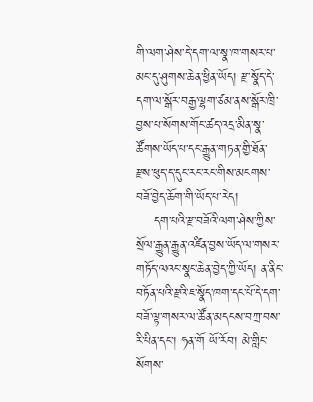གི་ལག་ཤེས་དེ་དག་ལ་སྣ་ཁ་གསར་པ་མང་དུ་ཤུགས་ཆེན་ཕྱིན་ཡོད། རྫ་སྣོད་དེ་དག་ལ་སྒོར་བརྒྱ་ལྷག་ཙམ་ནས་སྒོར་ཁྲི་བྱས་པ་སོགས་གོང་ཚད་འདྲ་མིན་སྣ་ཚོགས་ཡོད་པ་དང་རྒྱུན་གཏན་གྱི་ཐོན་རྫས་ཕུད་ད་དུང་རང་རང་གིས་མངགས་བཟོ་བྱེད་ཆོག་གི་ཡོད་པ་རེད།
    དག་པའི་རྫ་བཟོའི་ལག་ཤེས་ཀྱིས་སྲོལ་རྒྱུན་རྒྱུན་འཛིན་བྱས་ཡོད་ལ་གསར་གཏོད་ལའང་སྣང་ཆེན་བྱེད་ཀྱི་ཡོད། ན་ནིང་བཏོན་པའི་རྫའི་ཇ་སྣོད་ཁག་དང་པོ་དེ་དག་བཟོ་ལྟ་གསར་ལ་ཚོན་མདངས་བཀྲ་བས་རི་པིན་དང་། ཧན་གོ ཡོ་རོབ། མེ་གླིང་སོགས་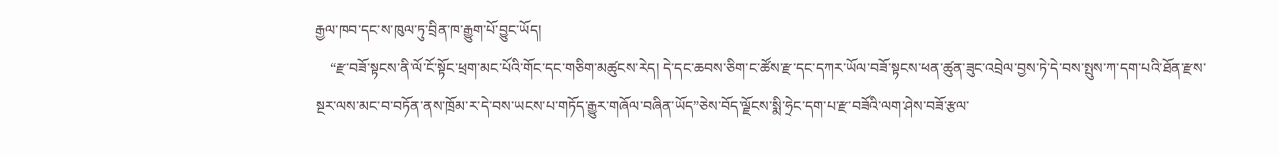རྒྱལ་ཁབ་དང་ས་ཁུལ་ཏུ་བྲིན་ཁ་རྒྱུག་པོ་བྱུང་ཡོད།
    “རྫ་བཟོ་སྟངས་ནི་ལོ་ངོ་སྟོང་ཕྲག་མང་པོའི་གོང་དང་གཅིག་མཚུངས་རེད། དེ་དང་ཆབས་ཅིག་ང་ཚོས་རྫ་དང་དཀར་ཡོལ་བཟོ་སྟངས་ཕན་ཚུན་ཟུང་འབྲེལ་བྱས་ཏེ་དེ་བས་སྤུས་ཀ་དག་པའི་ཐོན་རྫས་སྔར་ལས་མང་བ་བཏོན་ནས་ཁྲོམ་ར་དེ་བས་ཡངས་པ་གཏོད་རྒྱུར་གཞོལ་བཞིན་ཡོད”ཅེས་བོད་ལྗོངས་སྨི་ཧྲེང་དག་པ་རྫ་བཟོའི་ལག་ཤེས་བཟོ་རྩལ་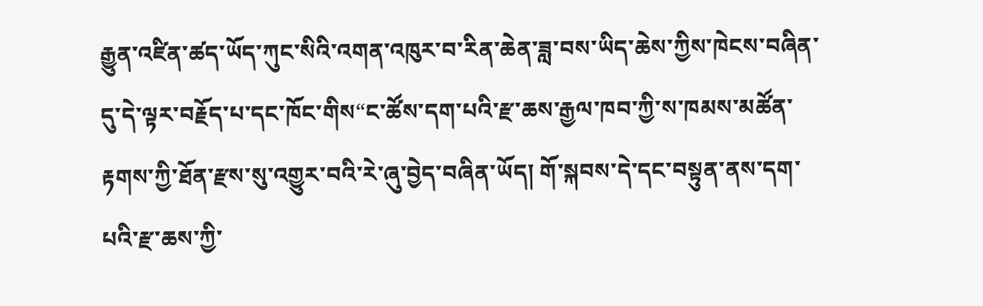རྒྱུན་འཛིན་ཚད་ཡོད་ཀུང་སིའི་འགན་འཁུར་བ་རིན་ཆེན་ཟླ་བས་ཡིད་ཆེས་ཀྱིས་ཁེངས་བཞིན་དུ་དེ་ལྟར་བརྗོད་པ་དང་ཁོང་གིས“ང་ཚོས་དག་པའི་རྫ་ཆས་རྒྱལ་ཁབ་ཀྱི་ས་ཁམས་མཚོན་རྟགས་ཀྱི་ཐོན་རྫས་སུ་འགྱུར་བའི་རེ་ཞུ་བྱེད་བཞིན་ཡོད། གོ་སྐབས་དེ་དང་བསྟུན་ནས་དག་པའི་རྫ་ཆས་ཀྱི་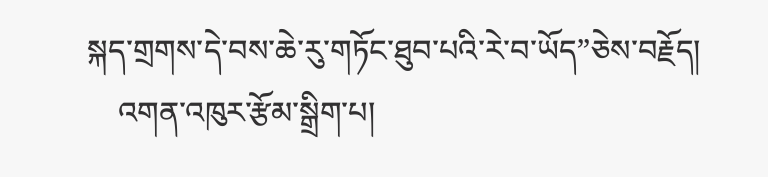སྐད་གྲགས་དེ་བས་ཆེ་རུ་གཏོང་ཐུབ་པའི་རེ་བ་ཡོད”ཅེས་བརྗོད།
    འགན་འཁུར་རྩོམ་སྒྲིག་པ།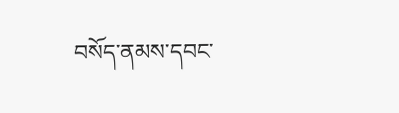བསོད་ནམས་དབང་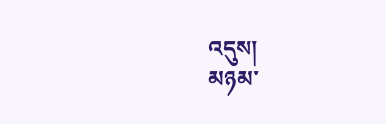འདུས།
མཉམ་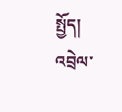སྤྱོད།
འབྲེལ་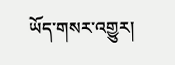ཡོད་གསར་འགྱུར།